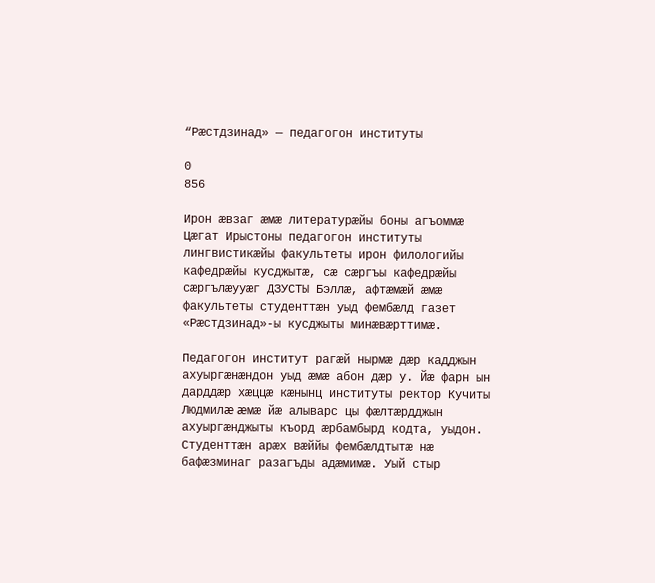“Рæстдзинад» — педагогон институты

0
856

Ирон æвзаг æмæ литературæйы боны агъоммæ Цæгат Ирыстоны педагогон институты лингвистикæйы факультеты ирон филологийы кафедрæйы кусджытæ, сæ сæргъы кафедрæйы сæргълæууæг ДЗУСТЫ Бэллæ, афтæмæй æмæ факультеты студенттæн уыд фембæлд газет «Рæстдзинад»-ы кусджыты минæвæрттимæ.

Педагогон институт рагæй нырмæ дæр кадджын ахуыргæнæндон уыд æмæ абон дæр у. Йæ фарн ын дарддæр хæццæ кæнынц институты ректор Кучиты Людмилæ æмæ йæ алыварс цы фæлтæрдджын ахуыргæнджыты къорд æрбамбырд кодта, уыдон. Студенттæн арæх вæййы фембæлдтытæ нæ бафæзминаг разагъды адæмимæ. Уый стыр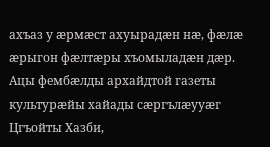ахъаз у æрмæст ахуырадæн нæ, фæлæ æрыгон фæлтæры хъомыладæн дæр. Ацы фембæлды архайдтой газеты культурæйы хайады сæргълæууæг Цгъойты Хазби,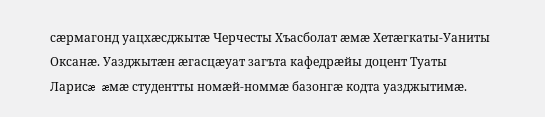сæрмагонд уацхæсджытæ Черчесты Хъасболат æмæ Хетæгкаты-Уаниты Оксанæ. Уазджытæн æгасцæуат загъта кафедрæйы доцент Туаты Ларисæ æмæ студентты номæй-номмæ базонгæ кодта уазджытимæ.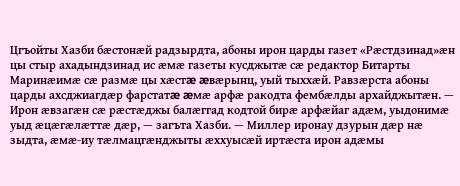Цгъойты Хазби бæстонæй радзырдта, абоны ирон царды газет «Рæстдзинад»æн цы стыр ахадындзинад ис æмæ газеты кусджытæ сæ редактор Битарты Маринæимæ сæ размæ цы хæстæ æвæрынц, уый тыххæй. Равзæрста абоны царды ахсджиагдæр фарстатæ æмæ арфæ ракодта фембæлды архайджытæн. — Ирон æвзагæн сæ рæстæджы балæггад кодтой бирæ арфæйаг адæм, уыдонимæ уыд æцæгæлæттæ дæр, — загъта Хазби. — Миллер иронау дзурын дæр нæ зыдта, æмæ-иу тæлмацгæнджыты æххуысæй иртæста ирон адæмы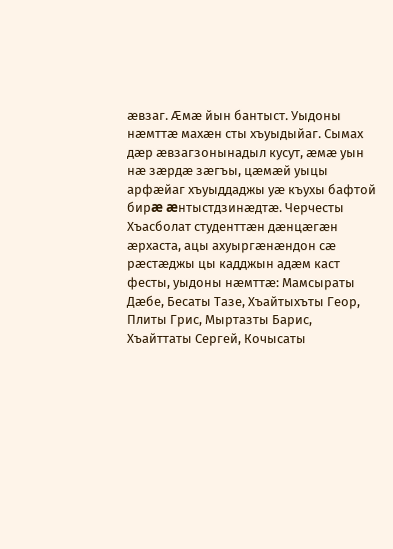æвзаг. Æмæ йын бантыст. Уыдоны нæмттæ махæн сты хъуыдыйаг. Сымах дæр æвзагзонынадыл кусут, æмæ уын нæ зæрдæ зæгъы, цæмæй уыцы арфæйаг хъуыддаджы уæ къухы бафтой бирæ æнтыстдзинæдтæ. Черчесты Хъасболат студенттæн дæнцæгæн æрхаста, ацы ахуыргæнæндон сæ рæстæджы цы кадджын адæм каст фесты, уыдоны нæмттæ: Мамсыраты Дæбе, Бесаты Тазе, Хъайтыхъты Геор, Плиты Грис, Мыртазты Барис, Хъайттаты Сергей, Кочысаты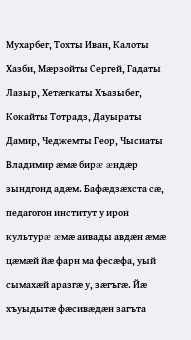Мухарбег, Тохты Иван, Калоты Хазби, Мæрзойты Сергей, Гадаты Лазыр, Хетæгкаты Хъазыбег, Кокайты Тотрадз, Дауыраты Дамир, Чеджемты Геор, Чысиаты Владимир æмæ бирæ æндæр зындгонд адæм. Бафæдзæхста сæ, педагогон институт у ирон культурæ æмæ аивады авдæн æмæ цæмæй йæ фарн ма фесæфа, уый сымахæй аразгæ у, зæгъгæ. Йæ хъуыдытæ фæсивæдæн загъта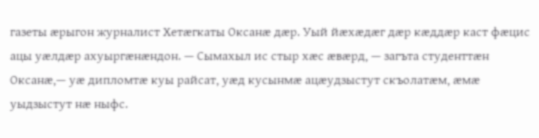газеты æрыгон журналист Хетæгкаты Оксанæ дæр. Уый йæхæдæг дæр кæддæр каст фæцис ацы уæлдæр ахуыргæнæндон. — Сымахыл ис стыр хæс æвæрд, — загъта студенттæн Оксанæ,— уæ дипломтæ куы райсат, уæд кусынмæ ацæудзыстут скъолатæм, æмæ уыдзыстут нæ ныфс.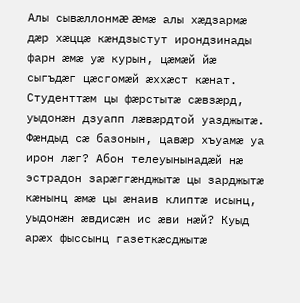Алы сывæллонмæ æмæ алы хæдзармæ дæр хæццæ кæндзыстут ирондзинады фарн æмæ уæ курын, цæмæй йæ сыгъдæг цæсгомæй æххæст кæнат. Студенттæм цы фæрстытæ сæвзæрд, уыдонæн дзуапп лæвæрдтой уазджытæ. Фæндыд сæ базонын, цавæр хъуамæ уа ирон лæг? Абон телеуынынадæй нæ эстрадон зарæггæнджытæ цы зарджытæ кæнынц æмæ цы æнаив клиптæ исынц, уыдонæн æвдисæн ис æви нæй? Куыд арæх фыссынц газеткæсджытæ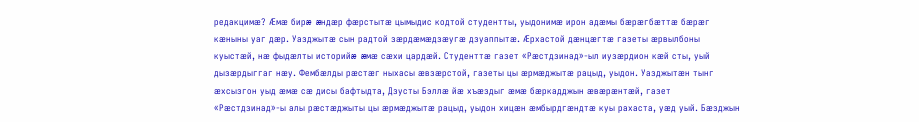редакцимæ? Æмæ бирæ æндæр фæрстытæ цымыдис кодтой студентты, уыдонимæ ирон адæмы бæрæгбæттæ бæрæг кæныны уаг дæр. Уазджытæ сын радтой зæрдæмæдзæугæ дзуаппытæ. Æрхастой дæнцæгтæ газеты æрвылбоны куыстæй, нæ фыдæлты историйæ æмæ сæхи цардæй. Студенттæ газет «Рæстдзинад»-ыл иузæрдион кæй сты, уый дызæрдыггаг нæу. Фембæлды рæстæг ныхасы æвзæрстой, газеты цы æрмæджытæ рацыд, уыдон. Уазджытæн тынг æхсызгон уыд æмæ сæ дисы бафтыдта, Дзусты Бэллæ йæ хъæздыг æмæ бæркадджын æвæрæнтæй, газет «Рæстдзинад»-ы алы рæстæджыты цы æрмæджытæ рацыд, уыдон хицæн æмбырдгæндтæ куы рахаста, уæд уый. Бæзджын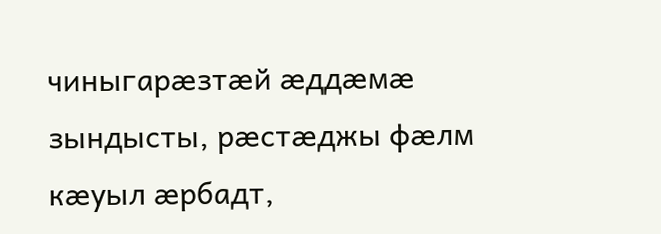чиныгарæзтæй æддæмæ зындысты, рæстæджы фæлм кæуыл æрбадт,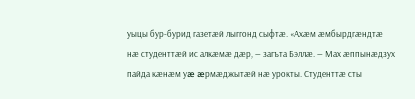уыцы бур-бурид газетæй лыггонд сыфтæ. «Ахæм æмбырдгæндтæ нæ студенттæй ис алкæмæ дæр, — загъта Бэллæ. — Мах æппынæдзух пайда кæнæм уæ æрмæджытæй нæ урокты. Студенттæ сты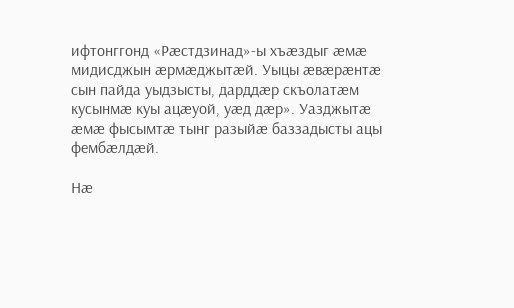ифтонггонд «Рæстдзинад»-ы хъæздыг æмæ мидисджын æрмæджытæй. Уыцы æвæрæнтæ сын пайда уыдзысты, дарддæр скъолатæм кусынмæ куы ацæуой, уæд дæр». Уазджытæ æмæ фысымтæ тынг разыйæ баззадысты ацы фембæлдæй.

Нæ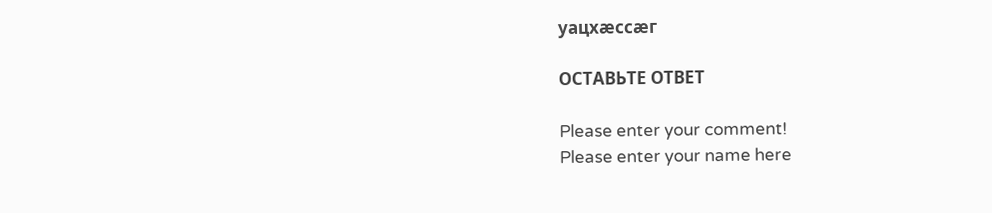уацхæссæг

ОСТАВЬТЕ ОТВЕТ

Please enter your comment!
Please enter your name here